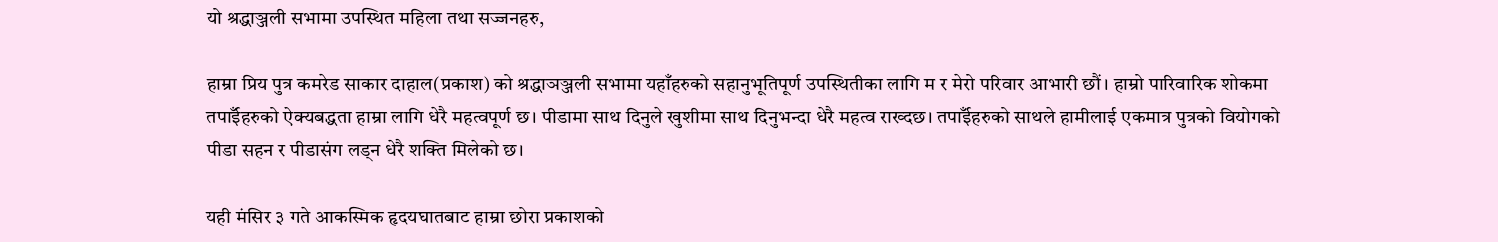यो श्रद्धाञ्जली सभामा उपस्थित महिला तथा सज्जनहरु,

हाम्रा प्रिय पुत्र कमरेड साकार दाहाल(प्रकाश) को श्रद्धाञञ्जली सभामा यहाँहरुको सहानुभूतिपूर्ण उपस्थितीका लागि म र मेरो परिवार आभारी छौं। हाम्रो पारिवारिक शोकमा तपाईँहरुको ऐक्यबद्धता हाम्रा लागि धेरै महत्वपूर्ण छ। पीडामा साथ दिनुले खुशीमा साथ दिनुभन्दा धेरै महत्व राख्दछ। तपाईँहरुको साथले हामीलाई एकमात्र पुत्रको वियोगको पीडा सहन र पीडासंग लड्न धेरै शक्ति मिलेको छ।

यही मंसिर ३ गते आकस्मिक हृदयघातबाट हाम्रा छोरा प्रकाशको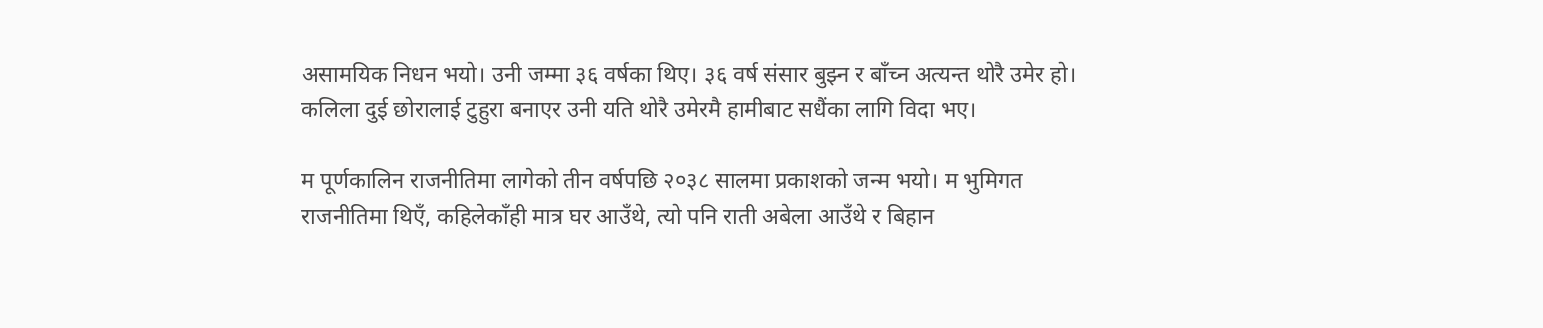असामयिक निधन भयो। उनी जम्मा ३६ वर्षका थिए। ३६ वर्ष संसार बुझ्न र बाँच्न अत्यन्त थोरै उमेर हो। कलिला दुई छोरालाई टुहुरा बनाएर उनी यति थोरै उमेरमै हामीबाट सधैंका लागि विदा भए।

म पूर्णकालिन राजनीतिमा लागेको तीन वर्षपछि २०३८ सालमा प्रकाशको जन्म भयो। म भुमिगत राजनीतिमा थिएँ, कहिलेकाँही मात्र घर आउँथे, त्यो पनि राती अबेला आउँथे र बिहान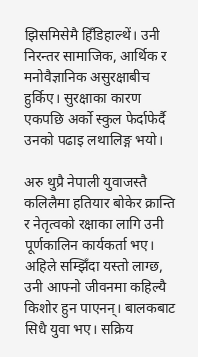झिसमिसेमै हिँडिहाल्थें। उनी निरन्तर सामाजिक, आर्थिक र मनोवैज्ञानिक असुरक्षाबीच हुर्किए। सुरक्षाका कारण एकपछि अर्को स्कुल फेर्दाफेर्दै उनको पढाइ लथालिङ्ग भयो।

अरु थुप्रै नेपाली युवाजस्तै कलिलैमा हतियार बोकेर क्रान्ति र नेतृत्वको रक्षाका लागि उनी पूर्णकालिन कार्यकर्ता भए। अहिले सम्झिँदा यस्तो लाग्छ, उनी आफ्नो जीवनमा कहिल्यै किशोर हुन पाएनन्। बालकबाट सिधै युवा भए। सक्रिय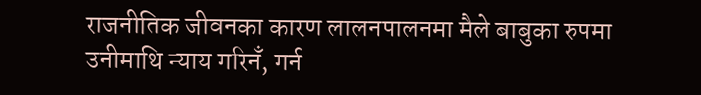राजनीतिक जीवनका कारण लालनपालनमा मैले बाबुका रुपमा उनीमाथि न्याय गरिनँ, गर्न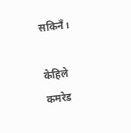सकिनँ।

केहिले कमरेड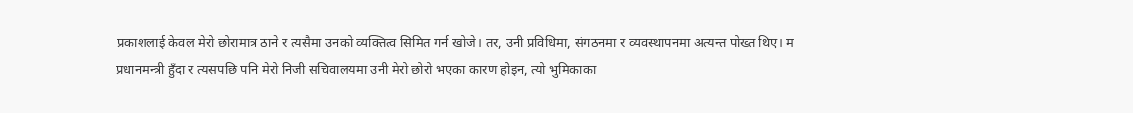प्रकाशलाई केवल मेरो छोरामात्र ठाने र त्यसैमा उनको व्यक्तित्व सिमित गर्न खोजे। तर, उनी प्रविधिमा, संगठनमा र व्यवस्थापनमा अत्यन्त पोख्त थिए। म प्रधानमन्त्री हुँदा र त्यसपछि पनि मेरो निजी सचिवालयमा उनी मेरो छोरो भएका कारण होइन, त्यो भुमिकाका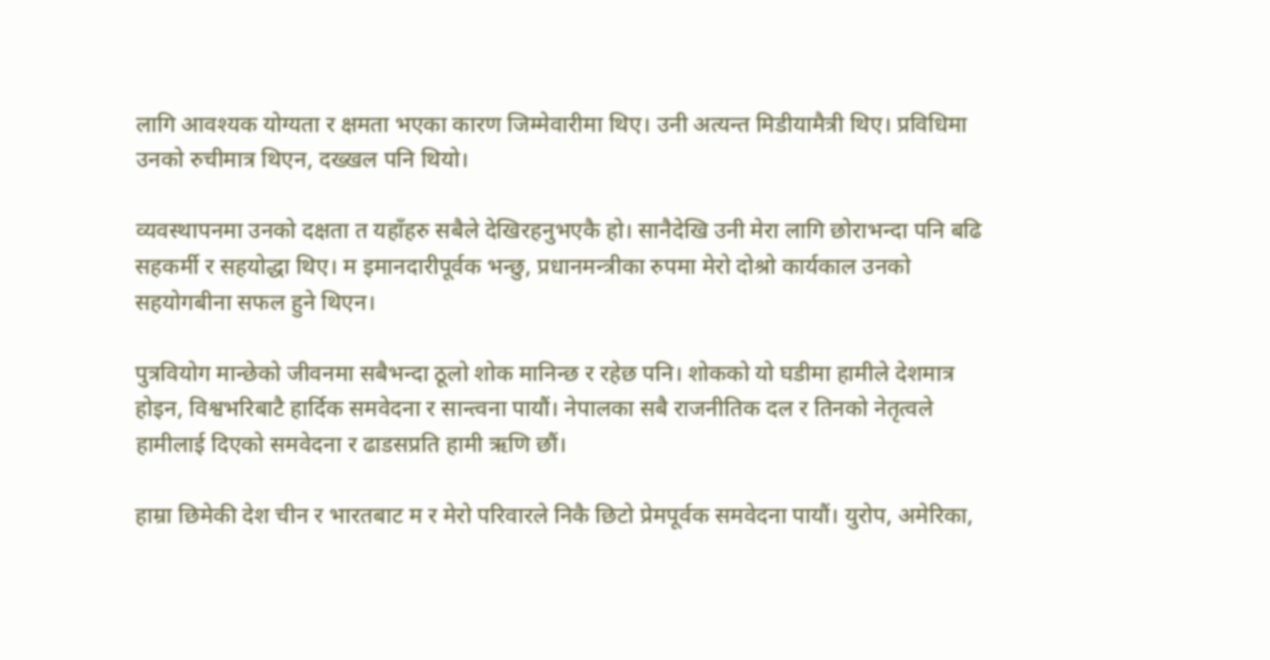लागि आवश्यक योग्यता र क्षमता भएका कारण जिम्मेवारीमा थिए। उनी अत्यन्त मिडीयामैत्री थिए। प्रविधिमा उनको रुचीमात्र थिएन, दख्खल पनि थियो।

व्यवस्थापनमा उनको दक्षता त यहाँहरु सबैले देखिरहनुभएकै हो। सानैदेखि उनी मेरा लागि छोराभन्दा पनि बढि सहकर्मी र सहयोद्धा थिए। म इमानदारीपूर्वक भन्छु, प्रधानमन्त्रीका रुपमा मेरो दोश्रो कार्यकाल उनको सहयोगबीना सफल हुने थिएन।

पुत्रवियोग मान्छेको जीवनमा सबैभन्दा ठूलो शोक मानिन्छ र रहेछ पनि। शोकको यो घडीमा हामीले देशमात्र होइन, विश्वभरिबाटै हार्दिक समवेदना र सान्त्वना पायौं। नेपालका सबै राजनीतिक दल र तिनको नेतृत्वले हामीलाई दिएको समवेदना र ढाडसप्रति हामी ऋणि छौं।

हाम्रा छिमेकी देश चीन र भारतबाट म र मेरो परिवारले निकै छिटो प्रेमपूर्वक समवेदना पायौं। युरोप, अमेरिका,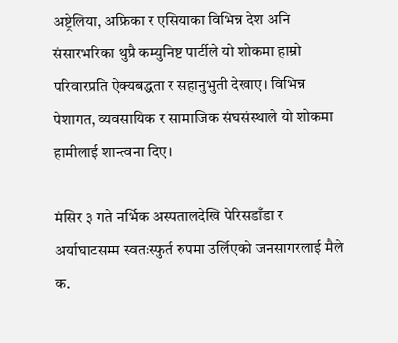अष्ट्रेलिया, अफ्रिका र एसियाका विभिन्न देश अनि संसारभरिका थुप्रै कम्युनिष्ट पार्टीले यो शोकमा हाम्रो परिवारप्रति ऐक्यबद्धता र सहानुभुती देखाए। विभिन्न पेशागत, व्यवसायिक र सामाजिक संघसंस्थाले यो शोकमा हामीलाई शान्त्वना दिए।

मंसिर ३ गते नर्भिक अस्पतालदेखि पेरिसडाँडा र अर्याघाटसम्म स्वतःस्फुर्त रुपमा उर्लिएको जनसागरलाई मैले क.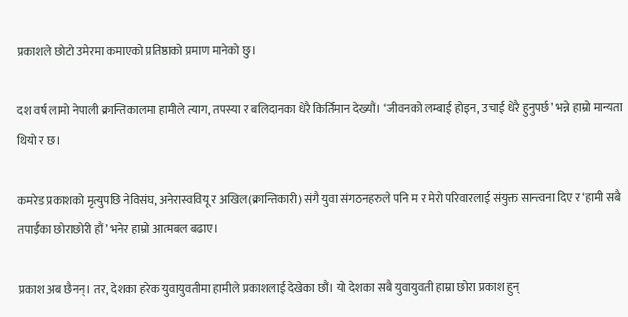प्रकाशले छोटो उमेरमा कमाएको प्रतिष्ठाको प्रमाण मानेको छु।

दश वर्ष लामो नेपाली क्रान्तिकालमा हामीले त्याग, तपस्या र बलिदानका धेरै किर्तिमान देख्यौं। ‘जीवनको लम्बाई होइन, उचाई धेरै हुनुपर्छ’ भन्ने हाम्रो मान्यता थियो र छ।

कमरेड प्रकाशको मृत्युपछि नेविसंघ, अनेरास्ववियू र अखिल(क्रान्तिकारी) संगै युवा संगठनहरुले पनि म र मेरो परिवारलाई संयुक्त सान्त्वना दिए र ‘हामी सबै तपाईँका छोराछोरी हौं’ भनेर हाम्रो आत्मबल बढाए।

प्रकाश अब छैनन्। तर, देशका हरेक युवायुवतीमा हामीले प्रकाशलाई देखेका छौं। यो देशका सबै युवायुवती हाम्रा छोरा प्रकाश हुन्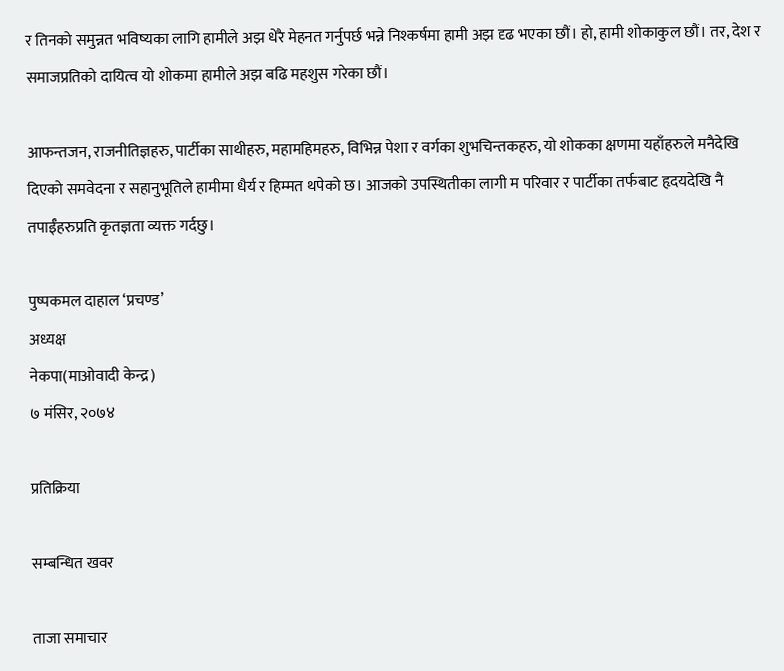र तिनको समुन्नत भविष्यका लागि हामीले अझ धेरै मेहनत गर्नुपर्छ भन्ने निश्कर्षमा हामी अझ दृढ भएका छौं। हो, हामी शोकाकुल छौं। तर, देश र समाजप्रतिको दायित्व यो शोकमा हामीले अझ बढि महशुस गरेका छौं।

आफन्तजन, राजनीतिज्ञहरु, पार्टीका साथीहरु, महामहिमहरु, विभिन्न पेशा र वर्गका शुभचिन्तकहरु, यो शोकका क्षणमा यहाँहरुले मनैदेखि दिएको समवेदना र सहानुभूतिले हामीमा धैर्य र हिम्मत थपेको छ। आजको उपस्थितीका लागी म परिवार र पार्टीका तर्फबाट हृदयदेखि नै तपाईँहरुप्रति कृतज्ञता व्यक्त गर्दछु।

पुष्पकमल दाहाल ‘प्रचण्ड’
अध्यक्ष
नेकपा(माओवादी केन्द्र)
७ मंसिर, २०७४

प्रतिक्रिया

सम्बन्धित खवर

ताजा समाचार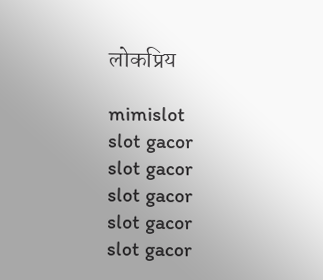लोकप्रिय

mimislot
slot gacor
slot gacor
slot gacor
slot gacor
slot gacor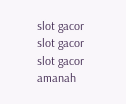slot gacor
slot gacor
slot gacor amanah